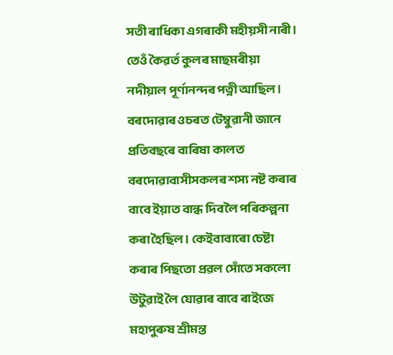সতী ৰাধিকা এগৰাকী মহীয়সী নাৰী। তেওঁ কৈৱৰ্ত কুলৰ মাছমৰীয়া নদীয়াল পূৰ্ণানন্দৰ পত্নী আছিল। বৰদোৱাৰ ওচৰত টেম্বুৱানী জানে প্ৰতিবছৰে বাৰিষা কালত বৰদোৱাবাসীসকলৰ শস্য নষ্ট কৰাৰ বাবে ইয়াত বান্ধ দিবলৈ পৰিকল্পনা কৰা হৈছিল। কেইবাবাৰো চেষ্টা কৰাৰ পিছতো প্ৰৱল সোঁতে সকলো উটুৱাই লৈ যোৱাৰ বাবে ৰাইজে মহাপুৰুষ শ্ৰীমন্ত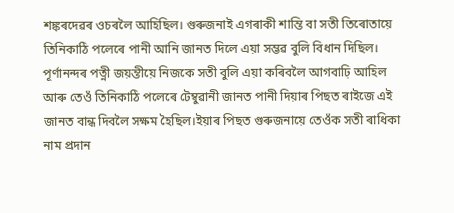শঙ্কৰদেৱৰ ওচৰলৈ আহিছিল। গুৰুজনাই এগৰাকী শান্তি বা সতী তিৰোতায়ে তিনিকাঠি পলেৰে পানী আনি জানত দিলে এয়া সম্ভৱ বুলি বিধান দিছিল। পূৰ্ণানন্দৰ পত্নী জয়ন্তীয়ে নিজকে সতী বুলি এয়া কৰিবলৈ আগবাঢ়ি আহিল আৰু তেওঁ তিনিকাঠি পলেৰে টেম্বুৱানী জানত পানী দিয়াৰ পিছত ৰাইজে এই জানত বান্ধ দিবলৈ সক্ষম হৈছিল।ইয়াৰ পিছত গুৰুজনায়ে তেওঁক সতী ৰাধিকা নাম প্ৰদান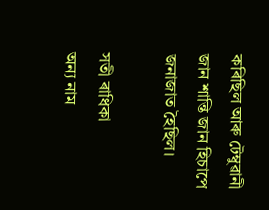কৰিছিল আৰু টেম্বুৱানী জান শান্তি জান হিচাপে জনাজাত হৈছিল।

সতী ৰাধিকা
অন্য নাম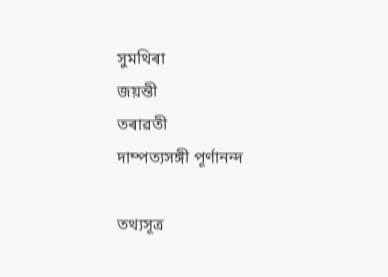সুমথিৰা
জয়ন্তী
তৰাৱতী
দাম্পত্যসঙ্গী পূৰ্ণানন্দ

তথ্যসূত্ৰ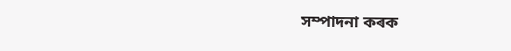সম্পাদনা কৰক